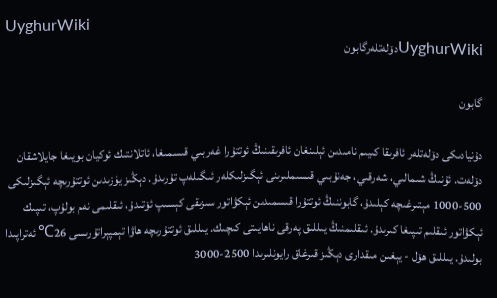UyghurWiki
UyghurWikiدۆلەتلەرگابون

گابون

دۇنيادىكى دۆلەتلەر ئافرىقا كىيىم نامىدىن ئېلىنغان ئافرىقىنىڭ ئوتتۇرا غەربىي قىسمىغا، ئاتلانتىك ئوكيان بويىغا جايلاشقان دۆلەت. ئۇنىڭ شىمالىي، شەرقىي، جەنۇبىي قىسىملىرىنى ئېگىزلىكلەر ئىگىلەپ تۇرىدۇ. دېڭىز يۈزىدىن ئوتتۇرىچە ئېگىزلىكى 500-1000 مېتىرغىچە كېلىدۇ، گابوننىڭ ئوتتۇرا قىسمىدىن ئېكۋاتور سىزىقى كېسىپ ئۆتىدۇ، ئىقلىمى نەم بولۇپ، تىپىك ئېكۋاتور ئىقلىم تىپىغا كىرىدۇ. ئىقلىمنىڭ يىللىق پەرقى ناھايىتى كىچىك. يىللىق ئوتتۇرىچە ھاۋا تېمپېراتۇرىسى 26℃ ئەتراپىدا بولىدۇ. يىللىق ھۆل - يېغىن مىقدارى دېڭىز قىرغاق رايونلىرىدا 2500-3000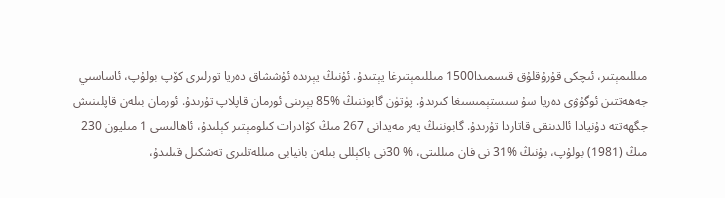مىللىمېتىر، ئىچكى قۇرۇقلۇق قىسمىدا1500 مىللىمېتىرغا يېتىدۇ. ئۇنىڭ يېرىدە ئۇششاق دەريا تورلىرى كۆپ بولۇپ، ئاساسىي جەھەتتىن ئوگۇۋى دەريا سۇ سىستېمىسىغا كىرىدۇ. پۈتۈن گابوننىڭ %85 يېرىنى ئورمان قاپلاپ تۇرىدۇ. ئورمان بىلەن قاپلىنىش جگھەتتە دۇنيادا ئالدىنقى قاتاردا تۇرىدۇ. گابوننىڭ يەر مەيدانى 267 مىڭ كۋادرات كىلومېتىر كېلىدۇ، ئاھالىسى 1 مىليون 230 مىڭ (1981) بولۇپ، بۇنىڭ %31 نى فان مىللىتى، % 30نى باكېللى بىلەن بانيابى مىللەتلىرى تەشكىل قىلىدۇ،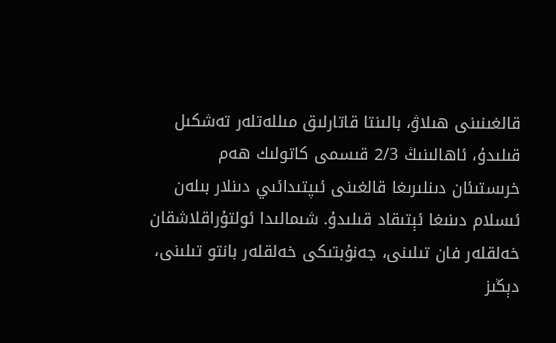قالغىنىنى ھىلاۋ، بالىنتا قاتارلىق مىللەتلەر تەشكىل قىلىدۇ، ئاھالىنىڭ 2/3 قىسمى كاتولىك ھەم خرىستىئان دىنلىرىغا قالغىنى ئىپتىدائىي دىنلار بىلەن ئىسلام دىنىغا ئېتىقاد قىلىدۇ. شىمالىدا ئولتۇراقلاشقان خەلقلەر فان تىلىنى، جەنۇبتىكى خەلقلەر بانتو تىلىنى، دېڭىز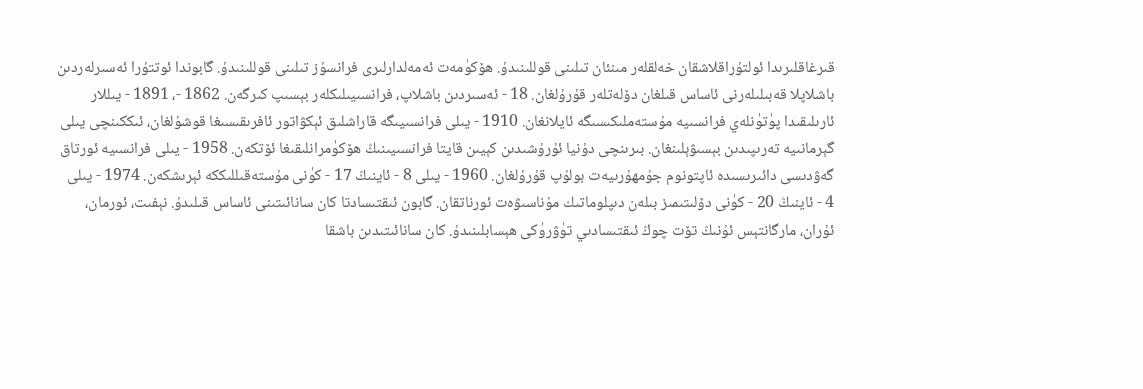قىرغاقلىرىدا ئولتۇراقلاشقان خەلقلەر مىنئان تىلىنى قوللىنىدۇ. ھۆكۈمەت ئەمەلدارلىرى فرانسۇز تىلىنى قوللىنىدۇ. گابوندا ئوتتۇرا ئەسىرلەردىن باشلاپلا قەبىلىلەرنى ئاساس قىلغان دۆلەتلەر قۇرۇلغان. 18 - ئەسىردىن باشلاپ، فرانسىيىلىكلەر بېسىپ كىرگەن. 1862 -، 1891 - يىللار ئارىلىقىدا پۈتۈنلەي فرانسىيە مۇستەملىكىسىگە ئايلانغان. 1910 - يىلى فرانسىيىگە قاراشلىق ئېكۋاتور ئافرىقىسىغا قوشۇلغان، ئىككىنچى يىلى گېرمانىيە تەرىپىدىن بېسىۋېلىنغان. بىرىنچى دۇنيا ئۇرۇشىدىن كېيىن قايتا فرانسىيىنىڭ ھۆكۈمرانلىقىغا ئۆتكەن. 1958 - يىلى فرانسىيە ئورتاق گەۋدىسى دائىرىسىدە ئاپتونوم جۇمھۇرىيەت بولۇپ قۇرۇلغان. 1960 - يىلى 8 - ئاينىڭ 17 - كۈنى مۇستەقىللىككە ئېرىشكەن. 1974 - يىلى 4 - ئاينىڭ 20 - كۈنى دۆلىتىمىز بىلەن دىپلوماتىك مۇناسىۋەت ئورناتقان. گابون ئىقتىسادتا كان سانائىتىنى ئاساس قىلىدۇ. نېفىت، ئورمان، ئۇران، مارگانتېس ئۇنىڭ تۆت چوڭ ئىقتىسادىي تۈۋرۈكى ھېسابلىنىدۇ. كان سانائىتىدىن باشقا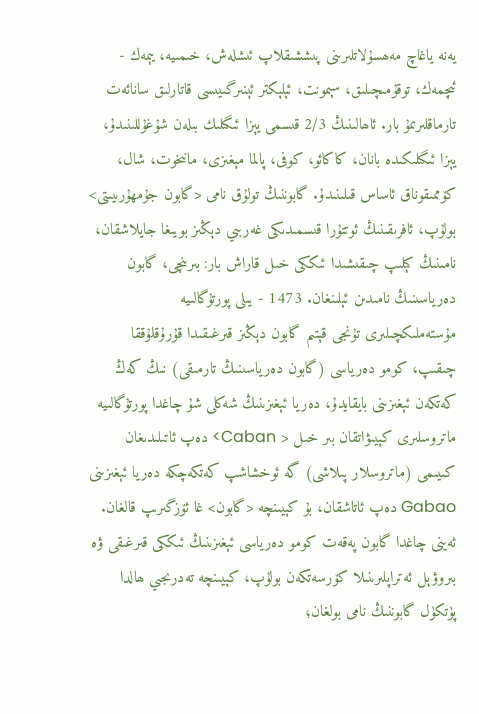يەنە ياغاچ مەھسۇلاتلىرىنى پىششىقلاپ ئىشلەش، خىمىيە، يېمەك - ئىچمەك، توقۇمىچىلىق، سېمونت، ئېلېكتر ئېنىرگىيىسى قاتارلىق سانائەت تارماقلىرىمۇ بار. ئاھالىنىڭ 2/3 قىسمى يېزا ئىگىلىك بىلەن شۇغۇللىنىدۇ، يېزا ئىگىلىكىدە بانان، كاكائو، كوفى، پالما مېغىزى، مانىخوت، شال، كۆممىقوناق ئاساس قىلىنىدۇ. گابوننىڭ تولۇق نامى <گابون جۇمھۇرىيىتى> بولۇپ، ئافرىقىنىڭ ئوتتۇرا قىسمىدىكى غەربىي دېڭىز بويىغا جايلاشقان، نامىنىڭ كېلىپ چىقىشىدا ئىككى خىل قاراش بار: بىرىنچى، گابون دەرياسىنىڭ نامىدىن ئېلىنغان. 1473 - يىلى پورتۇگالىيە مۇستەملىكچىلىرى تۇنجى قېتىم گابون دېڭىز قىرغىقىدا قۇرۇقلۇققا چىقىپ، كومو دەرياسى (گابون دەرياسىنىڭ تارمىقى) نىڭ كەڭ كەتكەن ئېغىزىنى بايقايدۇ، دەريا ئېغىزىنىڭ شەكلى شۇ چاغدا پورتۇگالىيە ماتروسلىرى كېيىۋاتقان بىر خىل < Caban> دەپ ئاتىلىدىغان كىيىمى (ماتروسلار پىلاشى) گە ئوخشاشپ كەتكەچكە دەريا ئېغىزىنى Gabao دەپ ئاتاشقان، بۇ كېيىنچە <گابون> غا ئۆزگىرىپ قالغان. ئەينى چاغدا گابون پەقەت كومو دەرياسى ئېغىزىنىڭ ئىككى قىرغىقى ۋە بىروۋېل ئەتراپلىرىنىلا كۆرسەتكەن بولۇپ، كېيىنچە تەدرىجىي ھالدا پۈتكۈل گابوننىڭ نامى بولغان؛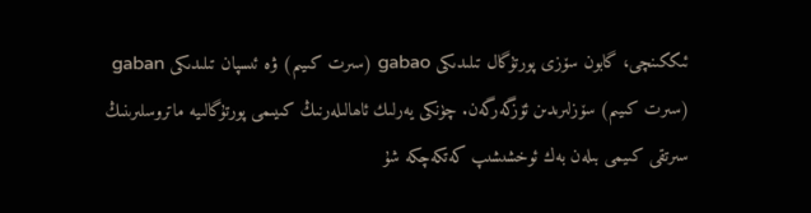ئىككىنچى، گابون سۆزى پورتۇگال تىلىدىكى gabao (سىرت كىيىم) ۋە ئىسپان تىلىدىكى gaban (سىرت كىيىم) سۆزلىرىدىن ئۆزگەرگەن. چۈنكى يەرلىك ئاھالىلەرنىڭ كىيىمى پورتۇگالىيە ماتروسلىرىنىڭ سىرتقى كىيمى بىلەن بەك ئوخشىشىپ كەتكەچكە شۇ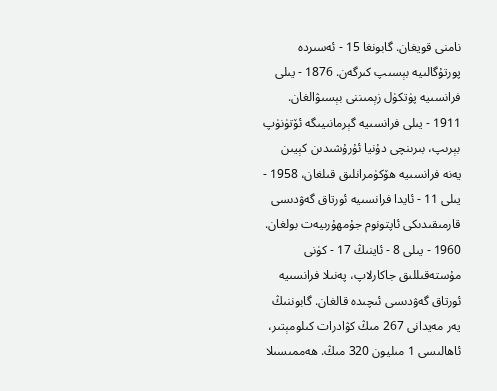نامنى قويغان. گابونغا 15 - ئەسىردە پورتۇگالىيە بېسىپ كىرگەن. 1876 - يىلى فرانسىيە پۈتكۈل زېمىننى بېسىۋالغان. 1911 - يىلى فرانسىيە گېرمانىيىگە ئۆتۈنۈپ بېرىپ، بىرىنچى دۇنيا ئۇرۇشىدىن كېيىن يەنە فرانسىيە ھۆكۈمرانلىق قىلغان، 1958 - يىلى 11 - ئايدا فرانسىيە ئورتاق گەۋدىسى قارمىقىدىكى ئاپتونوم جۇمھۇرىيەت بولغان. 1960 - يىلى 8 - ئاينىڭ 17 - كۈنى مۇستەقىللىق جاكارلاپ، پەنىلا فرانسىيە ئورتاق گەۋدىسى ئىچىدە قالغان. گابوننىڭ يەر مەيدانى 267 مىڭ كۋادرات كىلومېتىر، ئاھالىسى 1 مىليون 320 مىڭ. ھەممىسىلا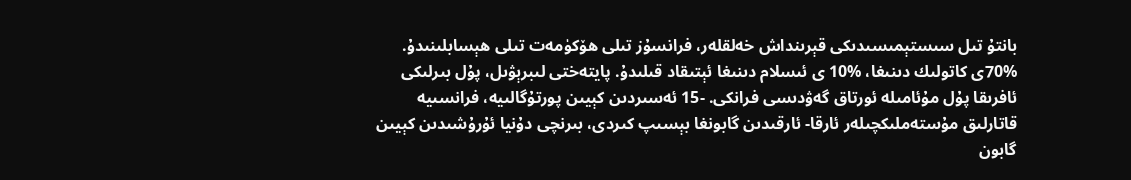بانتۇ تىل سىستېمىسىدىكى قېرىنداش خەلقلەر، فرانسۇز تىلى ھۆكۈمەت تىلى ھېسابلىنىدۇ. %70ى كاتولىك دىنىغا، %10 ى ئىسلام دىنىغا ئېتىقاد قىلىدۇ. پايتەختى لىبرېۋىل، پۇل بىرلىكى ئافرىقا پۇل مۇئامىلە ئورتاق گەۋدىسى فرانكى. -15 ئەسىردىن كېيىن پورتۇگالىيە، فرانسىيە قاتارلىق مۇستەملىكچىلەر ئارقا- ئارقىدىن گابونغا بېسىپ كىردى، بىرنچى دۇنيا ئۇرۇشىدىن كېيىن گابون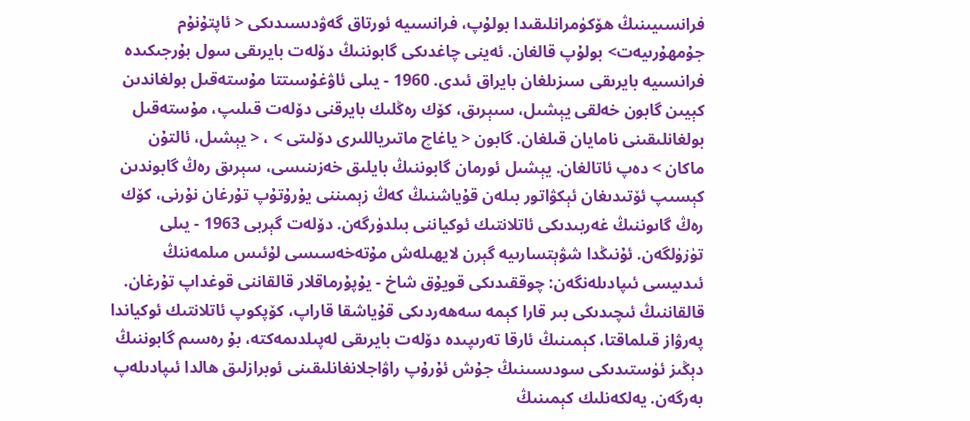فرانسىيىنىڭ ھۆكۈمرانلىقىدا بولۇپ، فرانسىيە ئورتاق گەۋدىسىدىكى < ئاپتۇنۇم جۇمھۇرىيەت> بولۇپ قالغان. ئەينى چاغدىكى گابوننىڭ دۆلەت بايرىقى سول بۇرجىكىدە فرانسىيە بايرىقى سىزىلغان بايراق ئىدى. 1960 - يىلى ئاۋغۇسىتتا مۇستەقىل بولغاندىن كېيىن گابون خەلقى يېشىل، سىېرىق، كۆك رەڭلىك بايرقنى دۆلەت قىلىپ، مۇستەقىل بولغانلىقىنى نامايان قىلغان. گابون < ياغاچ ماتىرياللىرى دۆلىتى > ، < يېشىل، ئالتۇن ماكان > دەپ ئاتالغان. يېشىل ئورمان گابوننىڭ بايلىق خەزىنىسى، سېرىق رەڭ گابوندىن كېسىپ ئۆتىدىغان ئېكۋاتور بىلەن قۇياشنىڭ كەڭ زېمىننى يۇرۇتۇپ تۇرغان نۇرنى، كۆك رەڭ گاىوننىڭ غەربىدىكى ئاتلانتىك ئوكياننى بىلدۈرگەن. دۆلەت گېربى 1963 - يىلى تۈزۈلگەن. ئۇنىڭدا شۋېتسارىيە گېرن لايھىلەش مۇتەخەسىسى لۇئىس مىلمەننڭ ئىدىيسى ئىپادىلەنگەن: چوققىدىكى قويۇق شاخ - يۇپۇرماقلار قالقاننى قوغداپ تۇرغان. قالقاننىڭ ئىچىدىكى بىر قارا كېمە سەھەردىكى قۇياشقا قاراپ، كۆپكوپ ئاتلانتىك ئوكياندا پەرۋاز قىلماقتا، كېمىنىڭ ئارقا تەرىپىدە دۆلەت بايرىقى لەپىلدىمەكتە، بۇ رەسىم گابوننىڭ دېڭىز ئۈستىدىكى سودىسىنىڭ جۇش ئۇرۇپ راۋاجلانغانلىقىنى ئوبرازلىق ھالدا ئىپادىلەپ بەرگەن. يەلكەنلىك كېمىنىڭ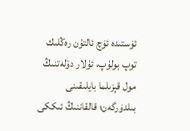ئۈستىدە ئۈچ ئالتۇن رەڭلىك توپ بولۇپ، ئۇلار دۆلەتنىڭ مول قېزىلما بايلىقىنى بىلدۈرگەن؛ قالقاننىڭ ئىككى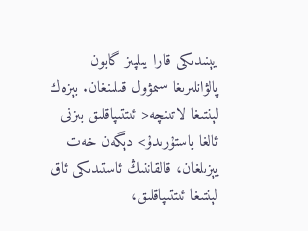يېنىدىكى قارا يىلپىز گابون پالۋانلىرىغا سىمۋول قىلىنغان. بېزەك لېنتىغا لاتىنچە< ئىتتىپاقلىق بىزنى ئالغا باستۇرىدۇ> دېگەن خەت يېزىلغان، قالقاننىڭ ئاستىدىكى ئاق لېنتىغا ئىتتىپاقلىق،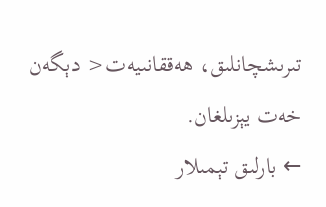تىرىشچانلىق، ھەققانىيەت< دېگەن خەت يېزىلغان.
← بارلىق تېمىلار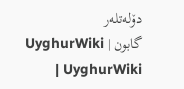دۆلەتلەر
گابون | UyghurWiki | UyghurWiki